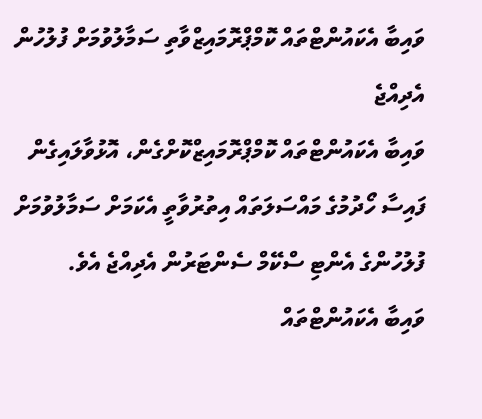ވައިބާ އެކައުންޓްތައް ކޮމްޕްރޮމައިޒްވާތި ސަމާލުވުމަށް ފުލުހުން އެދިއްޖެ
ވައިބާ އެކައުންޓްތައް ކޮމްޕްރޮމައިޒްކޮށްގެން، އޮޅުވާލައިގެން ފައިސާ ހޯދުމުގެ މައްސަލަތައް އިތުރުވާތީ އެކަމަށް ސަމާލުވުމަށް ފުލުހުންގެ އެންޓި ސްކޭމް ސެންޓަރުން އެދިއްޖެ އެވެ.
ވައިބާ އެކައުންޓްތައް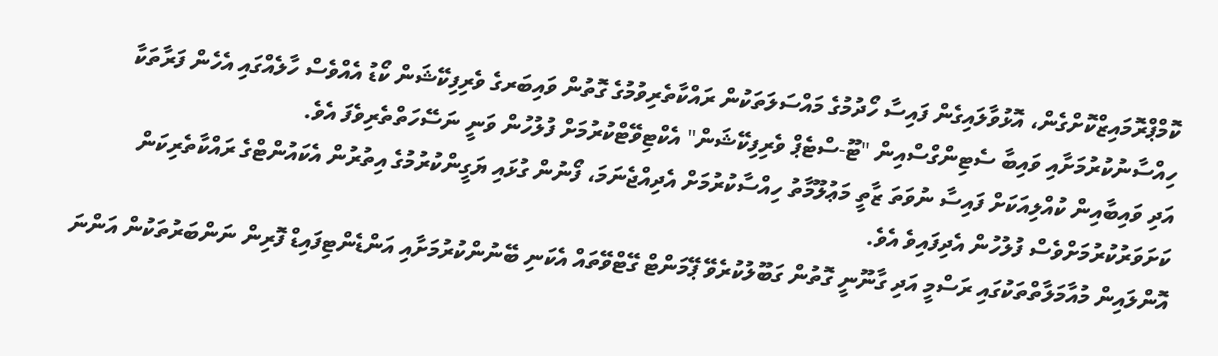ކޮމްޕްރޮމައިޒްކޮށްގެން، އޮޅުވާލައިގެން ފައިސާ ހޯދުމުގެ މައްސަލަތަކުން ރައްކާތެރިވުމުގެ ގޮތުން ވައިބަރގެ ވެރިފިކޭޝަން ކޯޑު އެއްވެސް ހާލެއްގައި އެހެން ފަރާތަކާ ހިއްސާނުކުރުމަށާއި ވައިބާ ސެޓިންގްސްއިން "ޓޫ-ސްޓެޕް ވެރިފިކޭޝަން" އެކްޓިވޭޓްކުރުމަށް ފުލުހުން ވަނީ ނަސޭހަތްތެރިވެފަ އެވެ.
އަދި ވައިބާއިން ކުއްލިއަކަށް ފައިސާ ނުވަތަ ޒާތީ މަޢުލޫމާތު ހިއްސާކުރުމަށް އެދިއްޖެނަމަ، ފޯނުން ގުޅައި ޔަގީންކުރުމުގެ އިތުރުން އެކައުންޓްގެ ރައްކާތެރިކަން ކަށަވަރުކުރުމަށްވެސް ފުލުހުން އެދިފައިވެ އެވެ.
އޮންލައިން މުއާމަލާތްތަކުގައި ރަސްމީ އަދި ގާނޫނީ ގޮތުން ގަބޫލުކުރެވޭ ޕޭމަންޓް ގޭޓްވޭތައް އެކަނި ބޭނުންކުރުމަށާއި އަންޑެންޓިފައިޑް ފޮރިން ނަންބަރުތަކުން އަންނަ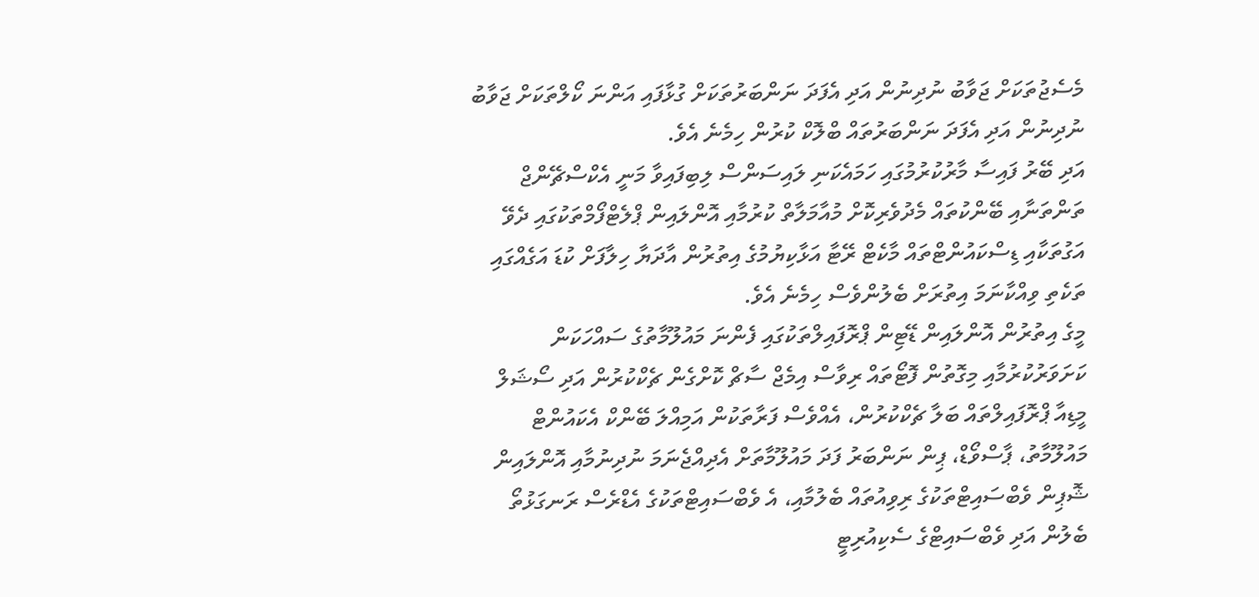މެސެޖުތަކަށް ޖަވާބު ނުދިނުން އަދި އެފަދަ ނަންބަރުތަކަށް ގުޅާފައި އަންނަ ކޯލްތަކަށް ޖަވާބު ނުދިނުން އަދި އެފަދަ ނަންބަރުތައް ބްލޮކް ކުރުން ހިމެނެ އެވެ.
އަދި ބޭރު ފައިސާ މާރުކުރުމުގައި ހަމައެކަނި ލައިސަންސް ލިބިފައިވާ މަނީ އެކްސްޗޭންޖް ތަންތަނާއި ބޭންކުތައް މެދުވެރިކޮށް މުއާމަލާތް ކުރުމާއި އޮންލައިން ޕްލެޓްފޯމްތަކުގައި ދެވޭ އަގުތަކާއި ޑިސްކައުންޓްތައް މާކެޓް ރޭޓާ އަޅާކިޔުމުގެ އިތުރުން އާދަޔާ ހިލާފަށް ކުޑަ އަގެއްގައި ތަކެތި ވިއްކާނަމަ އިތުރަށް ބެލުންވެސް ހިމެނެ އެވެ.
މީގެ އިތުރުން އޮންލައިން ޑޭޓިން ޕްރޮފައިލްތަކުގައި ފެންނަ މައުލޫމާތުގެ ސައްހަކަން ކަށަވަރުކުރުމާއި މިގޮތުން ފޮޓޯތައް ރިވާސް އިމެޖް ސާޗް ކޮށްގެން ޗެކްކުރުން އަދި ސޯޝަލް މީޑިއާ ޕްރޮފައިލްތައް ބަލާ ޗެކްކުރުން، އެއްވެސް ފަރާތަކުން އަމިއްލަ ބޭންކް އެކައުންޓް މައުލޫމާތު، ޕާސްވޯޑް، ޕިން ނަންބަރު ފަދަ މައުލޫމާތަށް އެދިއްޖެނަމަ ނުދިނުމާއި އޮންލައިން ޝޮޕިން ވެބްސައިޓްތަކުގެ ރިވިއުތައް ބެލުމާއި، އެ ވެބްސައިޓްތަކުގެ އެޑްރެސް ރަނގަޅުތޯ ބެލުން އަދި ވެބްސައިޓްގެ ސެކިއުރިޓީ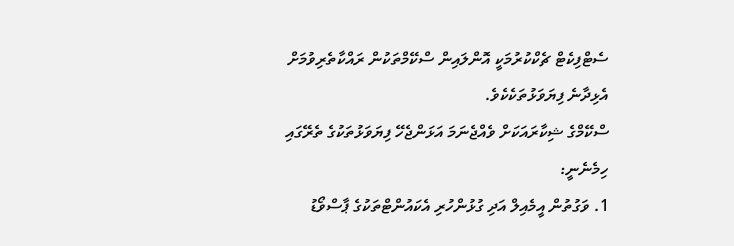ސެޓްފިކެޓް ޗެކްކުރުމަކީ އޮންލައިން ސްކޭމްތަކުން ރައްކާތެރިވުމަށް އެޅިދާނެ ފިޔަވަޅުތަކެކެވެ.
ސްކޭމްގެ ޝިކާރައަކަށް ވެއްޖެނަމަ އަޅަންޖެހޭ ފިޔަވަޅުތަކުގެ ތެރޭގައި ހިމެނެނީ:
1. ވަގުތުން އީމެއިލް އަދި ގުޅުންހުރި އެކައުންޓްތަކުގެ ޕާސްވޯޑު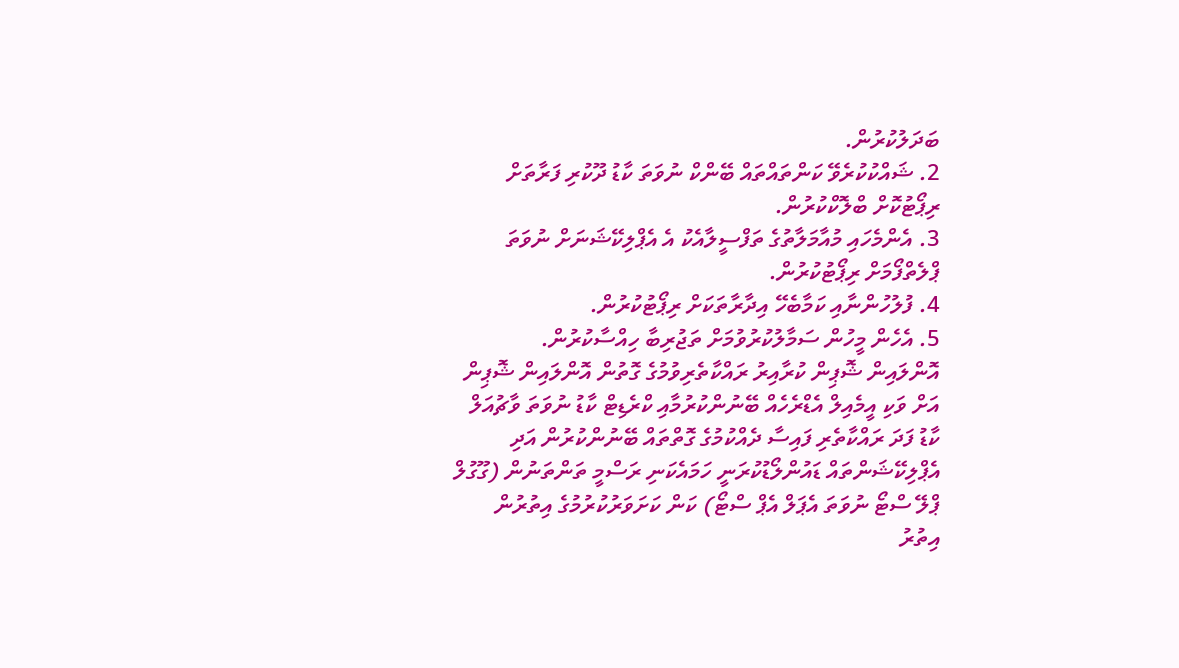ބަދަލުކުރުން.
2. ޝައްކުކުރެވޭ ކަންތައްތައް ބޭންކް ނުވަތަ ކާޑު ދޫކުރި ފަރާތަށް ރިޕޯޓުކޮށް ބްލޮކްކުރުން.
3. އެންމެހައި މުއާމަލާތުގެ ތަފްސީލާއެކު އެ އެޕްލިކޭޝަނަށް ނުވަތަ ޕްލެތްފޯމަށް ރިޕޯޓުކުރުން.
4. ފުލުހުންނާއި ކަމާބެހޭ އިދާރާތަކަށް ރިޕޯޓުކުރުން.
5. އެހެން މީހުން ސަމާލުކުރުވުމަށް ތަޖުރިބާ ހިއްސާކުރުން.
އޮންލައިން ޝޮޕިން ކުރާއިރު ރައްކާތެރިވުމުގެ ގޮތުން އޮންލައިން ޝޮޕިން އަށް ވަކި އީމެއިލް އެޑްރެހެއް ބޭނުންކުރުމާއި ކްރެޑިޓް ކާޑު ނުވަތަ ވާޗުއަލް ކާޑު ފަދަ ރައްކާތެރި ފައިސާ ދެއްކުމުގެ ގޮތްތައް ބޭނުންކުރުން އަދި އެޕްލިކޭޝަންތައް ޑައުންލޯޑުކުރަނީ ހަމައެކަނި ރަސްމީ ތަންތަނުން (ގޫގުލް ޕްލޭ ސްޓޯ ނުވަތަ އެޕަލް އެޕް ސްޓޯ) ކަން ކަށަވަރުކުރުމުގެ އިތުރުން އިތުރު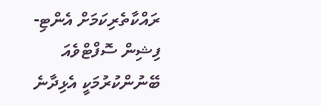ރައްކާތެރިކަމަށް އެންޓި-ފިޝިން ސޮފްޓްވެއަ ބޭނުންކުރުމަކީ އެޅިދާނެ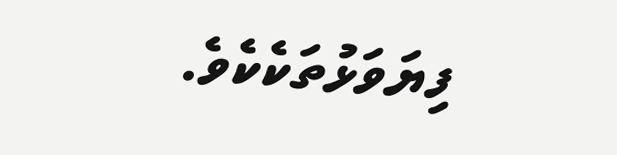ފިޔަވަޅުތަކެކެވެ.